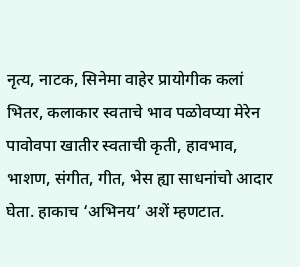नृत्य, नाटक, सिनेमा वाहेर प्रायोगीक कलां भितर, कलाकार स्वताचे भाव पळोवप्या मेरेन पावोवपा खातीर स्वताची कृती, हावभाव, भाशण, संगीत, गीत, भेस ह्या साधनांचो आदार घेता. हाकाच ‘अभिनय’ अशें म्हणटात.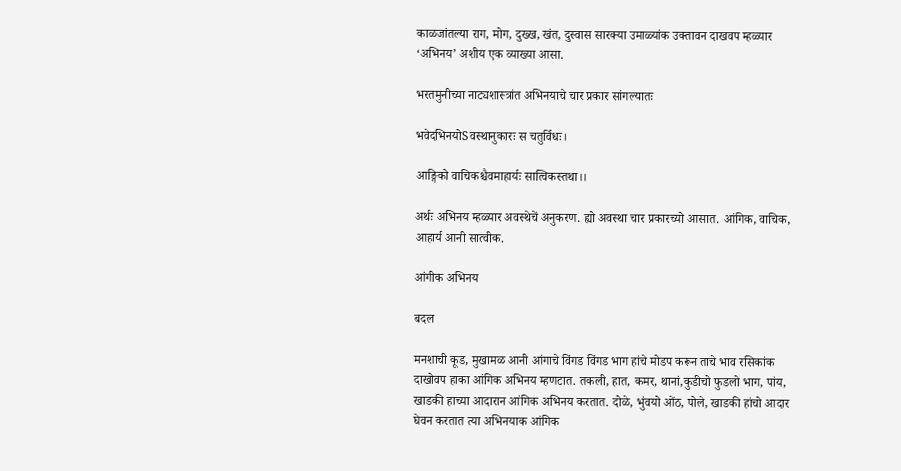काळजांतल्या राग, मोग, दुख्ख, खंत, दुस्वास सारक्या उमाळ्यांक उक्तावन दाखवप म्हळ्यार ‘अभिनय’ अशीय एक व्याख्या आसा.

भरतमुनीच्या नाट्यशास्त्रांत अभिनयाचे चार प्रकार सांगल्यातः

भवेदभिनयोSवस्थानुकारः स चतुर्विधः।

आङ्गिको वाचिकश्चैवमाहार्यः सात्विकस्तथा।।

अर्थः अभिनय म्हळ्यार अवस्थेचें अनुकरण. ह्यो अवस्था चार प्रकारच्यो आसात. आंगिक, वाचिक, आहार्य आनी सात्वीक.

आंगीक अभिनय

बदल

मनशाची कूड, मुखामळ आनी आंगाचे विंगड विंगड भाग हांचे मोडप करून ताचे भाव रसिकांक दाखोवप हाका आंगिक अभिनय म्हणटात. तकली, हात, कमर, थानां,कुडीचो फुडलो भाग, पांय, खाडकी हाच्या आदारान आंगिक अभिनय करतात. दोळे, भुंवयो ओंठ, पोले, खाडकी हांचो आदार घेवन करतात त्या अभिनयाक आंगिक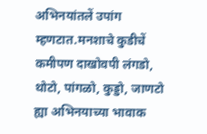अभिनयांतलें उपांग म्हणटात.मनशाचे कुडीचें कमीपण दाखोवपी लंगडो, थोटो, पांगळो, कुड्डो, जाणटो ह्या अभिनयाच्या भावाक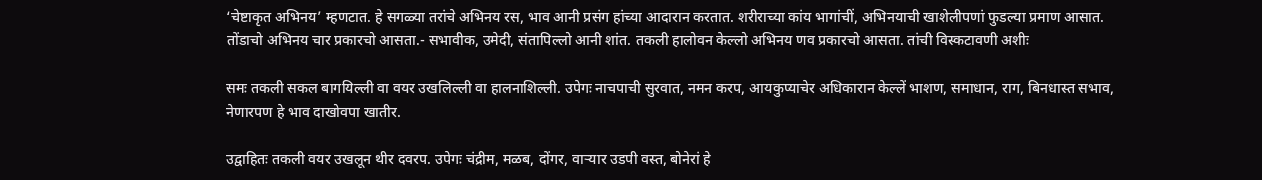‘चेष्टाकृत अभिनय’ म्हणटात. हे सगळ्या तरांचे अभिनय रस, भाव आनी प्रसंग हांच्या आदारान करतात. शरीराच्या कांय भागांचीं, अभिनयाची खाशेलीपणां फुडल्या प्रमाण आसात. तोंडाचो अभिनय चार प्रकारचो आसता.- सभावीक, उमेदी, संतापिल्लो आनी शांत. तकली हालोवन केल्लो अभिनय णव प्रकारचो आसता. तांची विस्कटावणी अशीः

समः तकली सकल बागयिल्ली वा वयर उखलिल्ली वा हालनाशिल्ली. उपेगः नाचपाची सुरवात, नमन करप, आयकुप्याचेर अधिकारान केल्लें भाशण, समाधान, राग, बिनधास्त सभाव, नेणारपण हे भाव दाखोवपा खातीर.

उद्वाहितः तकली वयर उखलून थीर दवरप. उपेगः चंद्रीम, मळब, दोंगर, वाऱ्यार उडपी वस्त, बोनेरां हे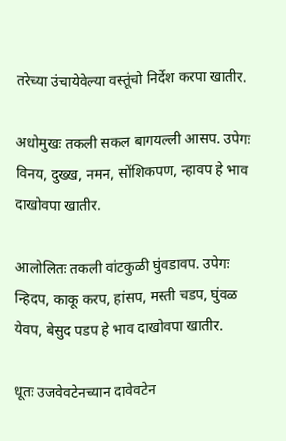तरेच्या उंचायेवेल्या वस्तूंचो निर्देश करपा खातीर.

अधोमुखः तकली सकल बागयल्ली आसप. उपेगः विनय, दुख्ख, नमन, सोंशिकपण, न्हावप हे भाव दाखोवपा खातीर.

आलोलितः तकली वांटकुळी घुंवडावप. उपेगः न्हिदप, काकू करप, हांसप, मस्ती चडप, घुंवळ येवप, बेसुद पडप हे भाव दाखोवपा खातीर.

धूतः उजवेवटेनच्यान दावेवटेन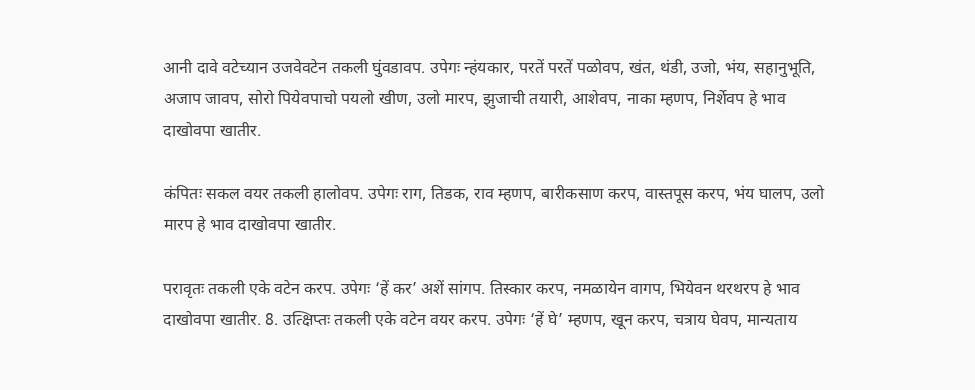आनी दावे वटेच्यान उजवेवटेन तकली घुंवडावप. उपेगः न्हंयकार, परतें परतें पळोवप, खंत, थंडी, उजो, भंय, सहानुभूति, अजाप जावप, सोरो पियेवपाचो पयलो खीण, उलो मारप, झुजाची तयारी, आशेवप, नाका म्हणप, निर्शेवप हे भाव दाखोवपा खातीर.

कंपितः सकल वयर तकली हालोवप. उपेगः राग, तिडक, राव म्हणप, बारीकसाण करप, वास्तपूस करप, भंय घालप, उलो मारप हे भाव दाखोवपा खातीर.

परावृतः तकली एके वटेन करप. उपेगः ‘हें कर’ अशें सांगप. तिस्कार करप, नमळायेन वागप, भियेवन थरथरप हे भाव दाखोवपा खातीर. 8. उत्क्षिप्तः तकली एके वटेन वयर करप. उपेगः ‘हें घे’ म्हणप, खून करप, चत्राय घेवप, मान्यताय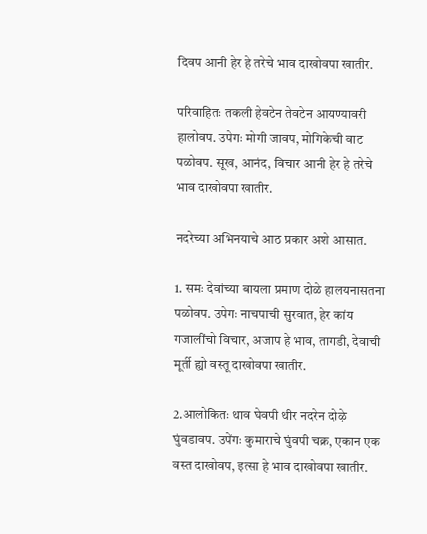दिवप आनी हेर हे तरेचे भाव दाखोवपा खातीर.

परिवाहितः तकली हेवटेन तेवटेन आयण्यावरी हालोवप. उपेगः मोगी जावप, मोगिकेची वाट पळोवप. सूख, आनंद, विचार आनी हेर हे तरेचे भाव दाखोवपा खातीर.

नदरेच्या अभिनयाचे आठ प्रकार अशे आसात.

1. समः देवांच्या बायला प्रमाण दोळे हालयनासतना पळोवप. उपेगः नाचपाची सुरवात, हेर कांय गजालींचो विचार, अजाप हे भाव, तागडी, देवाची मूर्ती ह्यो वस्तू दाखोवपा खातीर.

2.आलोकितः थाव घेवपी थीर नदरेन दोऴे घुंवडावप. उपेंगः कुमाराचे घुंवपी चक्र, एकान एक वस्त दाखोवप, इत्सा हे भाव दाखोवपा खातीर.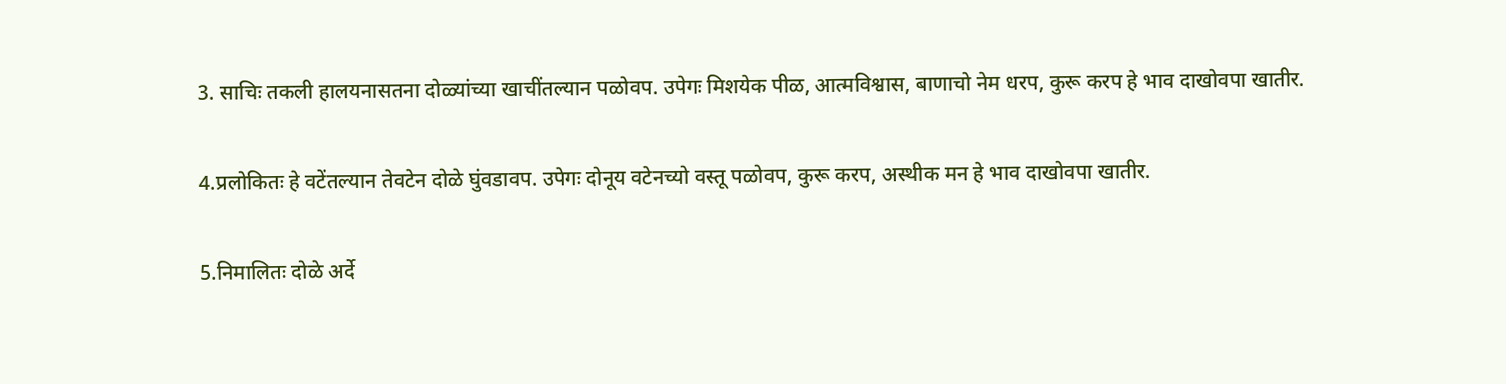3. साचिः तकली हालयनासतना दोळ्यांच्या खाचींतल्यान पळोवप. उपेगः मिशयेक पीळ, आत्मविश्वास, बाणाचो नेम धरप, कुरू करप हे भाव दाखोवपा खातीर.

4.प्रलोकितः हे वटेंतल्यान तेवटेन दोळे घुंवडावप. उपेगः दोनूय वटेनच्यो वस्तू पळोवप, कुरू करप, अस्थीक मन हे भाव दाखोवपा खातीर.

5.निमालितः दोळे अर्दे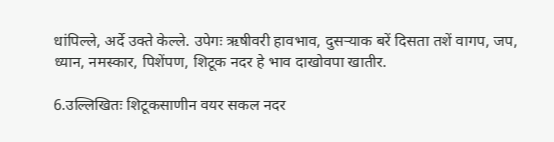धांपिल्ले, अर्दे उक्ते केल्ले. उपेगः ऋषीवरी हावभाव, दुसऱ्याक बरें दिसता तशें वागप, जप, ध्यान, नमस्कार, पिशेंपण, शिटूक नदर हे भाव दाखोवपा खातीर.

6.उल्लिखितः शिटूकसाणीन वयर सकल नदर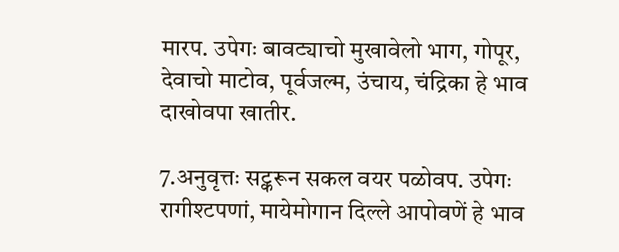मारप. उपेगः बावट्याचो मुखावेलो भाग, गोपूर, देवाचो माटोव, पूर्वजल्म, उंचाय, चंद्रिका हे भाव दाखोवपा खातीर.

7.अनुवृत्तः सट्करून सकल वयर पळोवप. उपेगः रागीश्टपणां, मायेमोगान दिल्ले आपोवणें हे भाव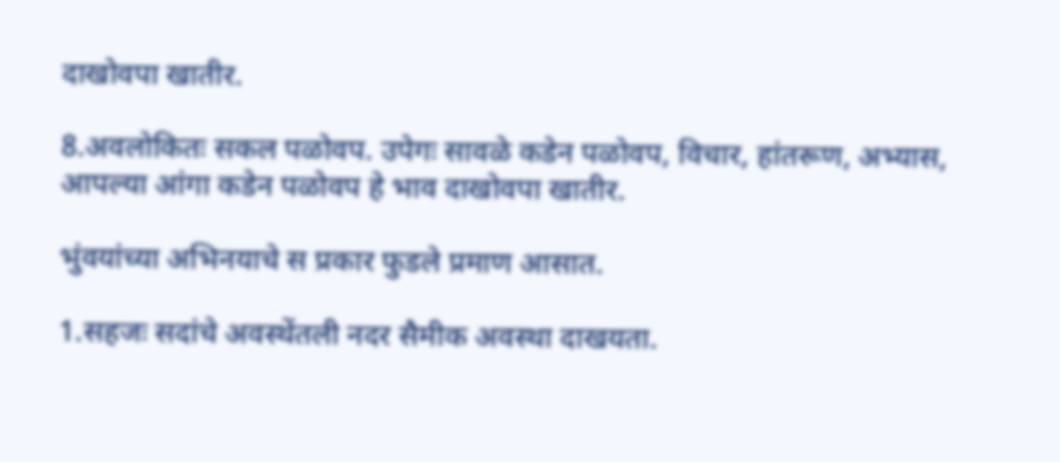दाखोवपा खातीर.

8.अवलोकितः सकल पळोवप. उपेगः सावळे कडेन पळोवप, विचार, हांतरूण, अभ्यास, आपल्या आंगा कडेन पळोवप हे भाव दाखोवपा खातीर.

भुंवयांच्या अभिनयाचे स प्रकार फुडले प्रमाण आसात.

1.सहजः सदांचे अवस्थेंतली नदर सैमीक अवस्था दाखयता.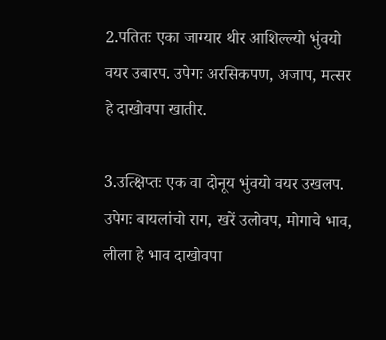2.पतितः एका जाग्यार थीर आशिल्ल्यो भुंवयो वयर उबारप. उपेगः अरसिकपण, अजाप, मत्सर हे दाखोवपा खातीर.

3.उत्क्षिप्तः एक वा दोनूय भुंवयो वयर उखलप. उपेगः बायलांचो राग, खरें उलोवप, मोगाचे भाव, लीला हे भाव दाखोवपा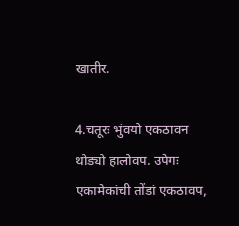खातीर.

4.चतूरः भुंवयो एकठावन थोड्यो हालोवप. उपेगः एकामेकांची तोंडां एकठावप,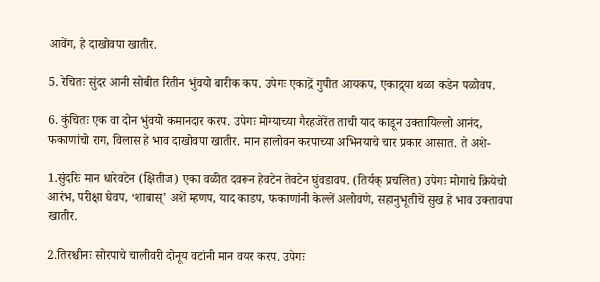आवेंग, हे दाखोवपा खातीर.

5. रेचितः सुंदर आनी सोबीत रितीन भुंवयो बारीक कप. उपेगः एकाद्रें गुपीत आयकप, एकाद्र्या थळा कडेन पळोवप.

6. कुंचितः एक वा दोन भुंवयो कमानदार करप. उपेगः मोग्याच्या गैरहजेरेंत ताची याद काडून उक्तायिल्लो आनंद, फकाणांचो राग, विलास हे भाव दाखोवपा खातीर. मान हालोवन करपाच्या अभिनयाचे चार प्रकार आसात. ते अशे-

1.सुंदरिः मान धारेवटेन (क्षितीज) एका वळीत दवरून हेवटेन तेवटेन घुंवडावप. (तिर्यक् प्रचलित) उपेगः मोगाचे क्रियेचो आरंभ, परीक्षा घेवप, ‘शाबास्’ अशें म्हणप, याद काडप, फकाणांनी केल्लें अलोवणे, सहानुभूतीचें सुख हे भाव उक्तावपा खातीर.

2.तिरश्चीनः सोरपाचे चालीवरी दोनूय वटांनी मान वयर करप. उपेगः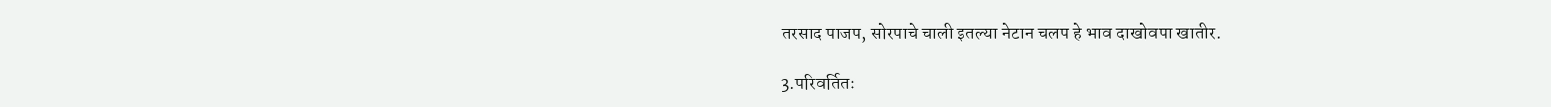तरसाद पाजप, सोरपाचे चाली इतल्या नेटान चलप हे भाव दाखोवपा खातीर.

3.परिवर्तितः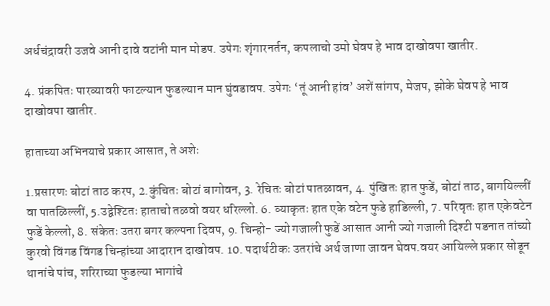अर्धचंद्रावरी उजवे आनी दावे वटांनी मान मोडप. उपेगः शृंगारनर्तन, कपलाचो उमो घेवप हे भाव दाखोवपा खातीर.

4. प्रंकपितः पारव्यावरी फाटल्यान फुडल्यान मान घुंवडावप. उपेगः ‘तूं आनी हांव’ अशें सांगप, मेजप, झोके घेवप हे भाव दाखोवपा खातीर.

हाताच्या अभिनयाचे प्रकार आसात, ते अशेः

1.प्रसारणः बोटां ताठ करप, 2.कुंचितः बोटां बागोवन, 3. रेचितः बोटां पातळावन, 4. पुंखितः हात फुडें, बोटां ताठ, बागयिल्लीं वा पातळिल्लीं, 5.उद्वेश्टितः हाताचो तळवो वयर धरिल्लो. 6. व्याकृतः हात एके वटेन फुडे हाडिल्ली, 7. परिवृतः हात एकेवटेन फुडें केल्लो, 8. संकेतः उतरा बगर कल्पना दिवप, 9. चिन्हो- ज्यो गजाली फुडें आसात आनी ज्यो गजाली दिश्टी पडनात तांच्यो कुरवो विंगड विंगड चिन्हांच्या आदारान दाखोवप. 10. पदार्थटीकः उतरांचे अर्थ जाणा जावन घेवप.वयर आयिल्ले प्रकार सोडून थानांचे पांच, शरिराच्या फुडल्या भागांचे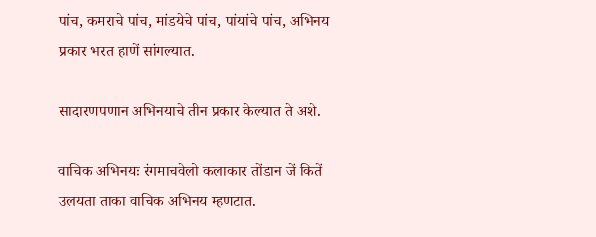पांच, कमराचे पांच, मांडयेचे पांच, पांयांचे पांच, अभिनय प्रकार भरत हाणें सांगल्यात.

सादारणपणान अभिनयाचे तीन प्रकार केल्यात ते अशे.

वाचिक अभिनयः रंगमाचवेलो कलाकार तोंडान जें कितें उलयता ताका वाचिक अभिनय म्हणटात.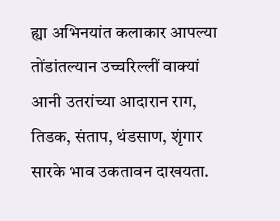ह्या अभिनयांत कलाकार आपल्या तोंडांतल्यान उच्चरिल्लीं वाक्यां आनी उतरांच्या आदारान राग, तिडक, संताप, थंडसाण, शृंगार सारके भाव उकतावन दाखयता.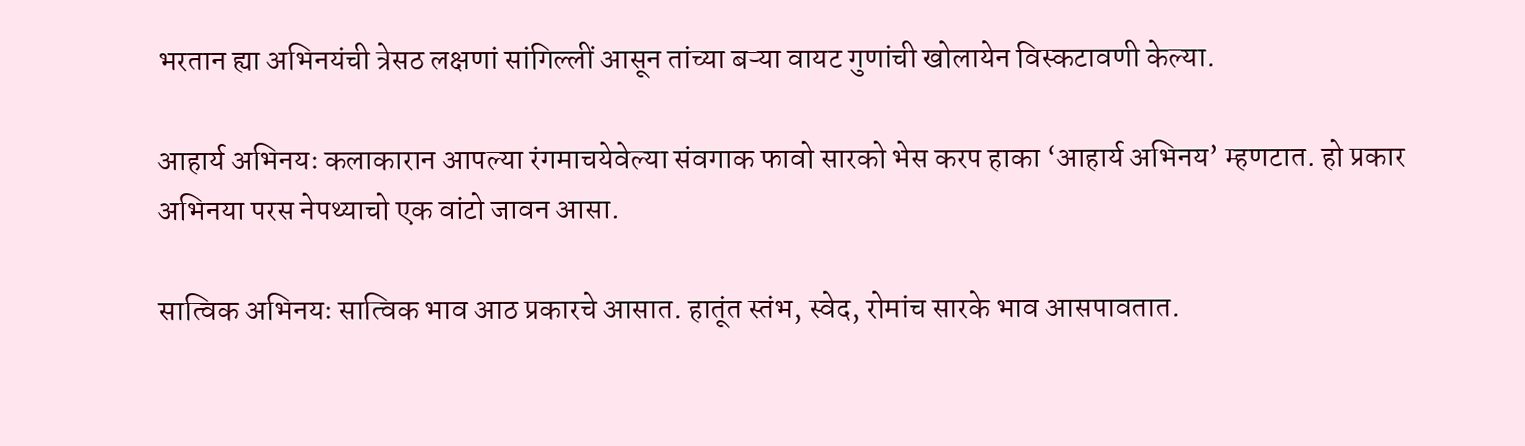भरतान ह्या अभिनयंची त्रेसठ लक्षणां सांगिल्लीं आसून तांच्या बऱ्या वायट गुणांची खोलायेन विस्कटावणी केल्या.

आहार्य अभिनयः कलाकारान आपल्या रंगमाचयेवेल्या संवगाक फावो सारको भेस करप हाका ‘आहार्य अभिनय’ म्हणटात. हो प्रकार अभिनया परस नेपथ्याचो एक वांटो जावन आसा.

सात्विक अभिनयः सात्विक भाव आठ प्रकारचे आसात. हातूंत स्तंभ, स्वेद, रोमांच सारके भाव आसपावतात.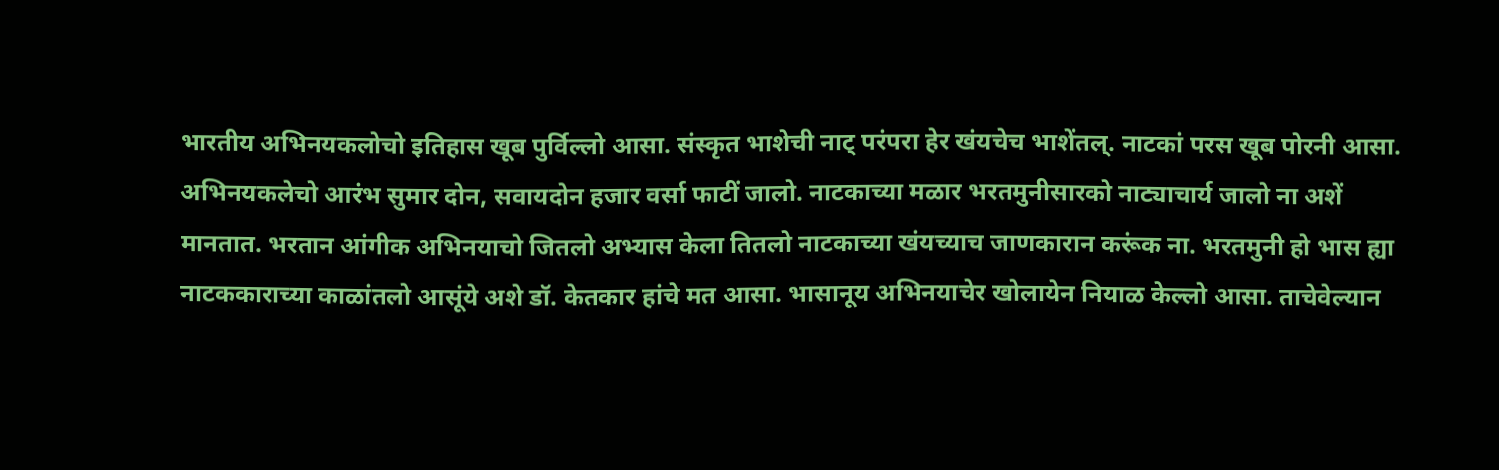भारतीय अभिनयकलोचो इतिहास खूब पुर्विल्लो आसा. संस्कृत भाशेची नाट् परंपरा हेर खंयचेच भाशेंतल्. नाटकां परस खूब पोरनी आसा. अभिनयकलेचो आरंभ सुमार दोन, सवायदोन हजार वर्सा फाटीं जालो. नाटकाच्या मळार भरतमुनीसारको नाट्याचार्य जालो ना अशें मानतात. भरतान आंगीक अभिनयाचो जितलो अभ्यास केला तितलो नाटकाच्या खंयच्याच जाणकारान करूंक ना. भरतमुनी हो भास ह्या नाटककाराच्या काळांतलो आसूंये अशे डॉ. केतकार हांचे मत आसा. भासानूय अभिनयाचेर खोलायेन नियाळ केल्लो आसा. ताचेवेल्यान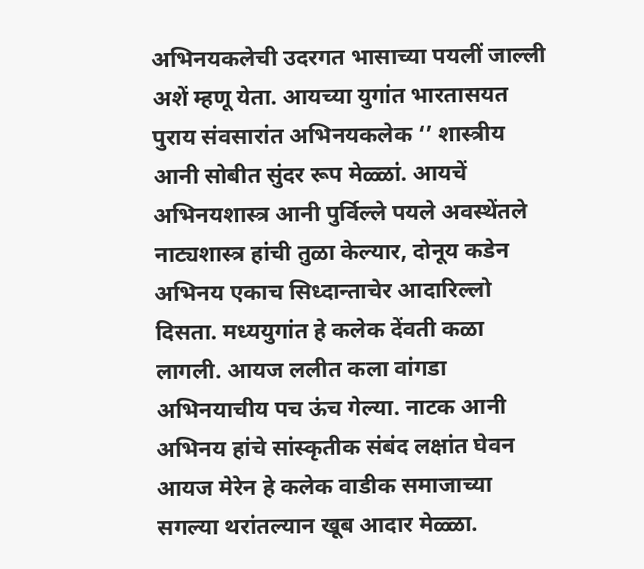अभिनयकलेची उदरगत भासाच्या पयलीं जाल्ली अशें म्हणू येता. आयच्या युगांत भारतासयत पुराय संवसारांत अभिनयकलेक ‘’ शास्त्रीय आनी सोबीत सुंदर रूप मेळ्ळां. आयचें अभिनयशास्त्र आनी पुर्विल्ले पयले अवस्थेंतले नाट्यशास्त्र हांची तुळा केल्यार, दोनूय कडेन अभिनय एकाच सिध्दान्ताचेर आदारिल्लो दिसता. मध्ययुगांत हे कलेक देंवती कळा लागली. आयज ललीत कला वांगडा अभिनयाचीय पच ऊंच गेल्या. नाटक आनी अभिनय हांचे सांस्कृतीक संबंद लक्षांत घेवन आयज मेरेन हे कलेक वाडीक समाजाच्या सगल्या थरांतल्यान खूब आदार मेळ्ळा.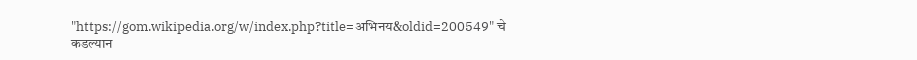"https://gom.wikipedia.org/w/index.php?title=अभिनय&oldid=200549" चे कडल्यान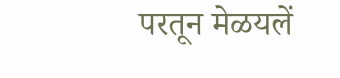परतून मेळयलें